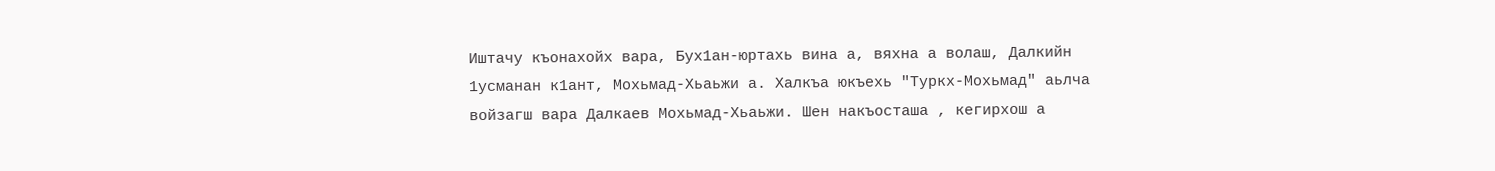Иштачу къонахойх вара, Бух1ан-юртахь вина а, вяхна а волаш, Далкийн 1усманан к1ант, Мохьмад-Хьаьжи а. Халкъа юкъехь "Туркх-Мохьмад" аьлча войзагш вара Далкаев Мохьмад-Хьаьжи. Шен накъосташа , кегирхош а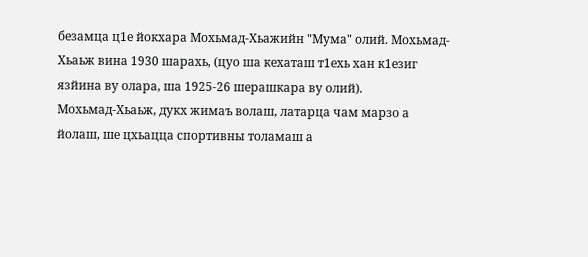безамца ц1е йокхара Мохьмад-Хьажийн "Мума" олий. Мохьмад-Хьаьж вина 1930 шарахь, (цуо ша кехаташ т1ехь хан к1езиг язйина ву олара, ша 1925-26 шерашкара ву олий).
Мохьмад-Хьаьж, дукх жимаъ волаш, латарца чам марзо а йолаш, ше цхьацца спортивны толамаш а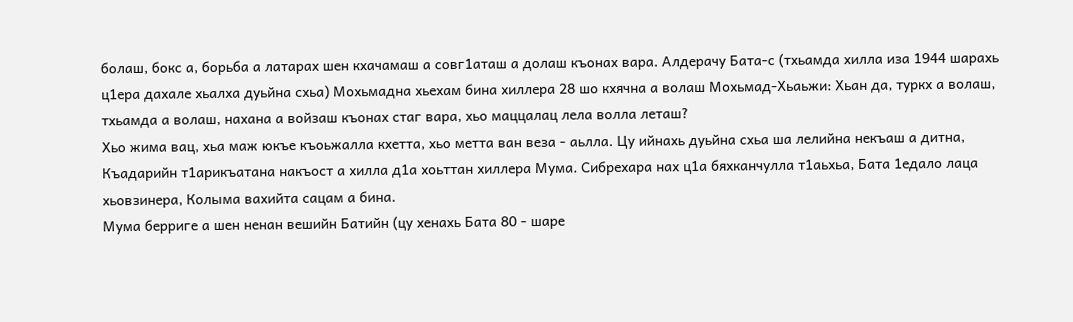болаш, бокс а, борьба а латарах шен кхачамаш а совг1аташ а долаш къонах вара. Алдерачу Бата-с (тхьамда хилла иза 1944 шарахь ц1ера дахале хьалха дуьйна схьа) Мохьмадна хьехам бина хиллера 28 шо кхячна а волаш Мохьмад-Хьаьжи: Хьан да, туркх а волаш, тхьамда а волаш, нахана а войзаш къонах стаг вара, хьо маццалац лела волла леташ?
Хьо жима вац, хьа маж юкъе къоьжалла кхетта, хьо метта ван веза - аьлла. Цу ийнахь дуьйна схьа ша лелийна некъаш а дитна, Къадарийн т1арикъатана накъост а хилла д1а хоьттан хиллера Мума. Сибрехара нах ц1а бяхканчулла т1аьхьа, Бата 1едало лаца хьовзинера, Колыма вахийта сацам а бина.
Мума берриге а шен ненан вешийн Батийн (цу хенахь Бата 80 - шаре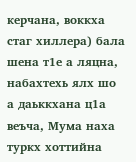керчана, воккха стаг хиллера) бала шена т1е а ляцна, набахтехь ялх шо а даьккхана ц1а веъча, Мума наха туркх хоттийна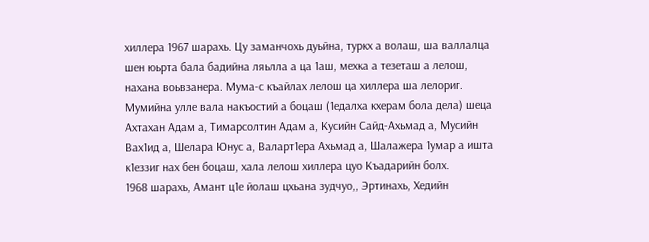хиллера 1967 шарахь. Цу заманчохь дуьйна, туркх а волаш, ша валлалца шен юьрта бала бадийна ляьлла а ца 1аш, мехка а тезеташ а лелош, нахана воьвзанера. Мума-с къайлах лелош ца хиллера ша лелориг. Мумийна улле вала накъостий а боцаш (1едалха кхерам бола дела) шеца Ахтахан Адам а, Тимарсолтин Адам а, Кусийн Сайд-Ахьмад а, Мусийн Вах1ид а, Шелара Юнус а, Валарт1ера Ахьмад а, Шалажера 1умар а ишта к1еззиг нах бен боцаш, хала лелош хиллера цуо Къадарийн болх.
1968 шарахь, Амант ц1е йолаш цхьана зудчуо,, Эртинахь, Хедийн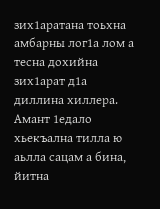зих1аратана тоьхна амбарны лог1а лом а тесна дохийна зих1арат д1а диллина хиллера. Амант 1едало хьекъална тилла ю аьлла сацам а бина, йитна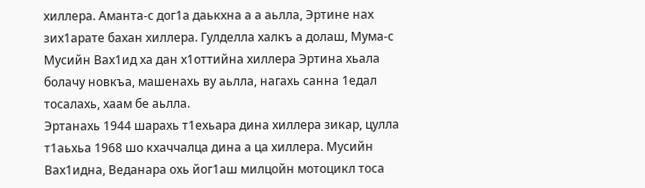хиллера. Аманта-с дог1а даькхна а а аьлла, Эртине нах зих1арате бахан хиллера. Гулделла халкъ а долаш, Мума-с Мусийн Вах1ид ха дан х1оттийна хиллера Эртина хьала болачу новкъа, машенахь ву аьлла, нагахь санна 1едал тосалахь, хаам бе аьлла.
Эртанахь 1944 шарахь т1ехьара дина хиллера зикар, цулла т1аьхьа 1968 шо кхаччалца дина а ца хиллера. Мусийн Вах1идна, Веданара охь йог1аш милцойн мотоцикл тоса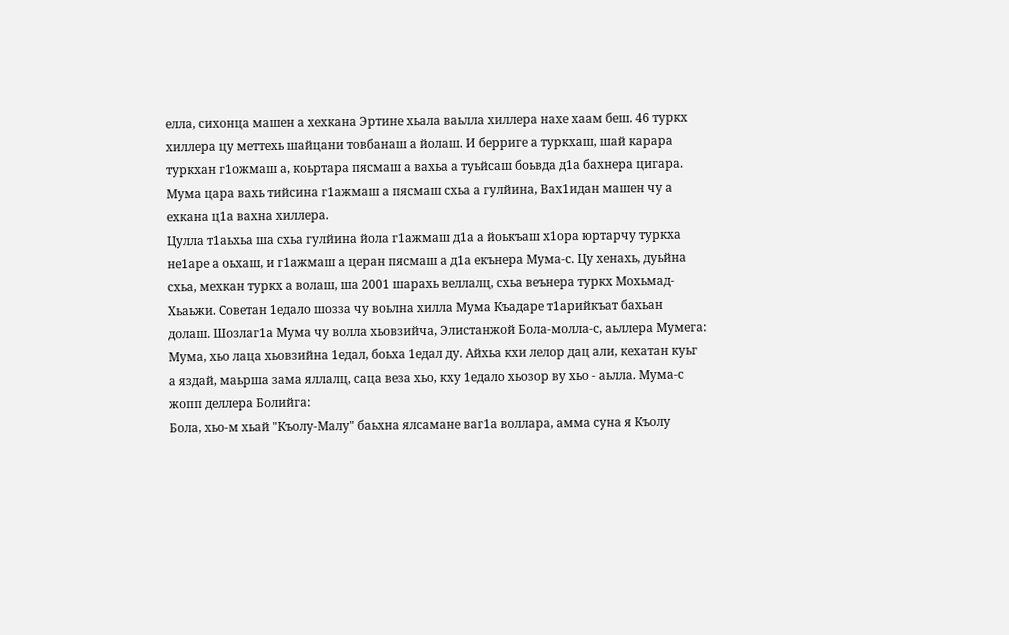елла, сихонца машен а хехкана Эртине хьала ваьлла хиллера нахе хаам беш. 46 туркх хиллера цу меттехь шайцани товбанаш а йолаш. И берриге а туркхаш, шай карара туркхан г1ожмаш а, коьртара пясмаш а вахьа а туьйсаш боьвда д1а бахнера цигара. Мума цара вахь тийсина г1ажмаш а пясмаш схьа а гулйина, Вах1идан машен чу а ехкана ц1а вахна хиллера.
Цулла т1аьхьа ша схьа гулйина йола г1ажмаш д1а а йоькъаш х1ора юртарчу туркха не1аре а оьхаш, и г1ажмаш а церан пясмаш а д1а екънера Мума-с. Цу хенахь, дуьйна схьа, мехкан туркх а волаш, ша 2001 шарахь веллалц, схьа веънера туркх Мохьмад-Хьаьжи. Советан 1едало шозза чу воьлна хилла Мума Къадаре т1арийкъат бахьан долаш. Шозлаг1а Мума чу волла хьовзийча, Элистанжой Бола-молла-с, аьллера Мумега: Мума, хьо лаца хьовзийна 1едал, боьха 1едал ду. Айхьа кхи лелор дац али, кехатан куьг а яздай, маьрша зама яллалц, саца веза хьо, кху 1едало хьозор ву хьо - аьлла. Мума-с жопп деллера Болийга:
Бола, хьо-м хьай "Къолу-Малу" баьхна ялсамане ваг1а воллара, амма суна я Къолу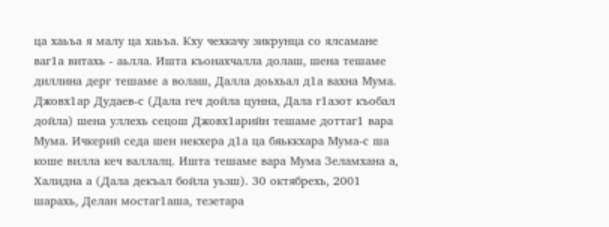ца хаьъа я малу ца хаьъа. Кху чехкачу зикрунца со ялсамане ваг1а витахь - аьлла. Ишта къонахчалла долаш, шена тешаме диллина дерг тешаме а волаш, Далла доьхьал д1а вахна Мума.
Джовх1ар Дудаев-с (Дала геч дойла цунна, Дала г1азот къобал дойла) шена уллехь сецош Джовх1арийн тешаме доттаг1 вара Мума. Ичкерий седа шен некхера д1а ца бяьккхара Мума-с ша коше вилла кеч валлалц. Ишта тешаме вара Мума Зеламхана а, Халидна а (Дала декъал бойла уьзш). 30 октябрехь, 2001 шарахь, Делан мостаг1аша, тезетара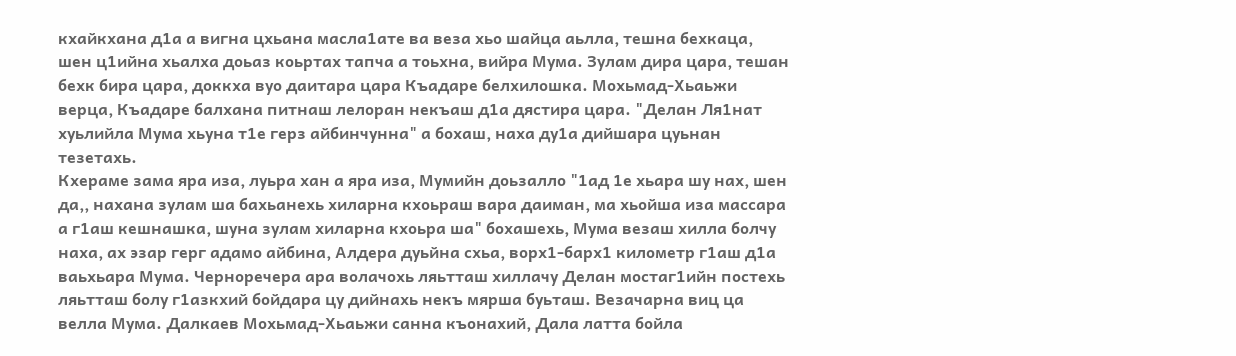кхайкхана д1а а вигна цхьана масла1ате ва веза хьо шайца аьлла, тешна бехкаца, шен ц1ийна хьалха доьаз коьртах тапча а тоьхна, вийра Мума. Зулам дира цара, тешан бехк бира цара, доккха вуо даитара цара Къадаре белхилошка. Мохьмад-Хьаьжи верца, Къадаре балхана питнаш лелоран некъаш д1а дястира цара. "Делан Ля1нат хуьлийла Мума хьуна т1е герз айбинчунна" а бохаш, наха ду1а дийшара цуьнан тезетахь.
Кхераме зама яра иза, луьра хан а яра иза, Мумийн доьзалло "1ад 1е хьара шу нах, шен да,, нахана зулам ша бахьанехь хиларна кхоьраш вара даиман, ма хьойша иза массара а г1аш кешнашка, шуна зулам хиларна кхоьра ша" бохашехь, Мума везаш хилла болчу наха, ах эзар герг адамо айбина, Алдера дуьйна схьа, ворх1-барх1 километр г1аш д1а ваьхьара Мума. Черноречера ара волачохь ляьтташ хиллачу Делан мостаг1ийн постехь ляьтташ болу г1азкхий бойдара цу дийнахь некъ мярша буьташ. Везачарна виц ца велла Мума. Далкаев Мохьмад-Хьаьжи санна къонахий, Дала латта бойла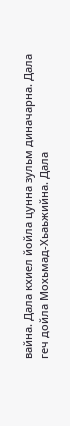вайна. Дала кхиел йойла цунна зульм диначарна. Дала геч дойла Мохьмад-Хьаьжийна. Дала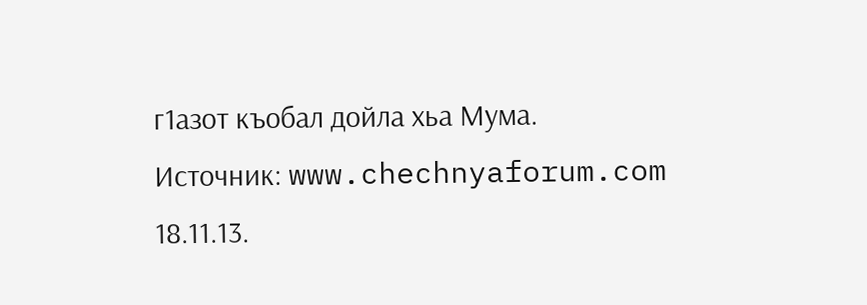г1азот къобал дойла хьа Мума.
Источник: www.chechnyaforum.com
18.11.13.